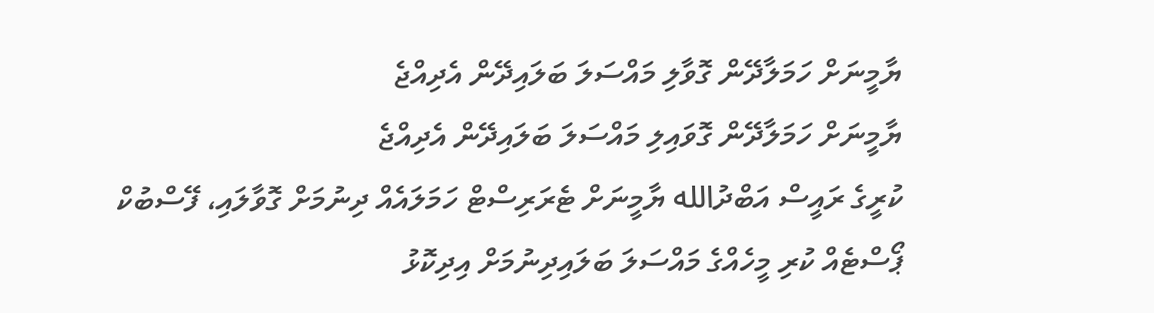ޔާމީނަށް ހަމަލާދޭން ގޮވާލި މައްސަލަ ބަލައިދޭން އެދިއްޖެ
ޔާމީނަށް ހަމަލާދޭން ގޮވައިލި މައްސަލަ ބަލައިދޭން އެދިއްޖެ
ކުރީގެ ރައީސް އަބްދުالله ޔާމީނަށް ޓެރަރިސްޓް ހަމަލައެއް ދިނުމަށް ގޮވާލައި، ފޭސްބުކް ޕޯސްޓެއް ކުރި މީހެއްގެ މައްސަލަ ބަލައިދިނުމަށް އިދިކޮޅު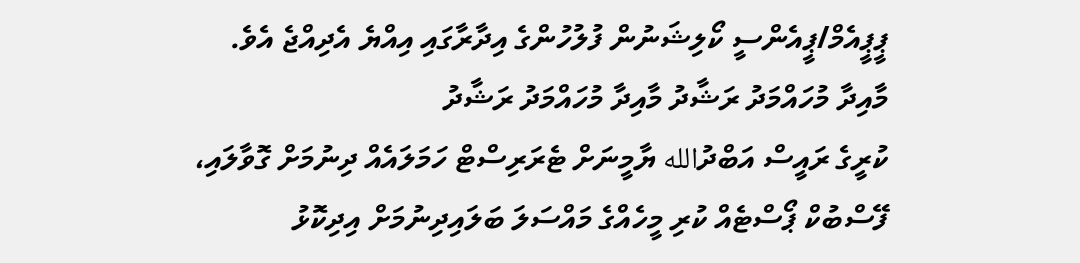ޕީޕީއެމް/ޕީއެންސީ ކޯލިޝަނުން ފުލުހުންގެ އިދާރާގައި އިއްޔެ އެދިއްޖެ އެވެ.
މާއިދާ މުހައްމަދު ރަޝާދު މާއިދާ މުހައްމަދު ރަޝާދު
ކުރީގެ ރައީސް އަބްދުالله ޔާމީނަށް ޓެރަރިސްޓް ހަމަލައެއް ދިނުމަށް ގޮވާލައި، ފޭސްބުކް ޕޯސްޓެއް ކުރި މީހެއްގެ މައްސަލަ ބަލައިދިނުމަށް އިދިކޮޅު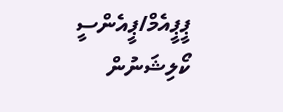ޕީޕީއެމް/ޕީއެންސީ ކޯލިޝަނުން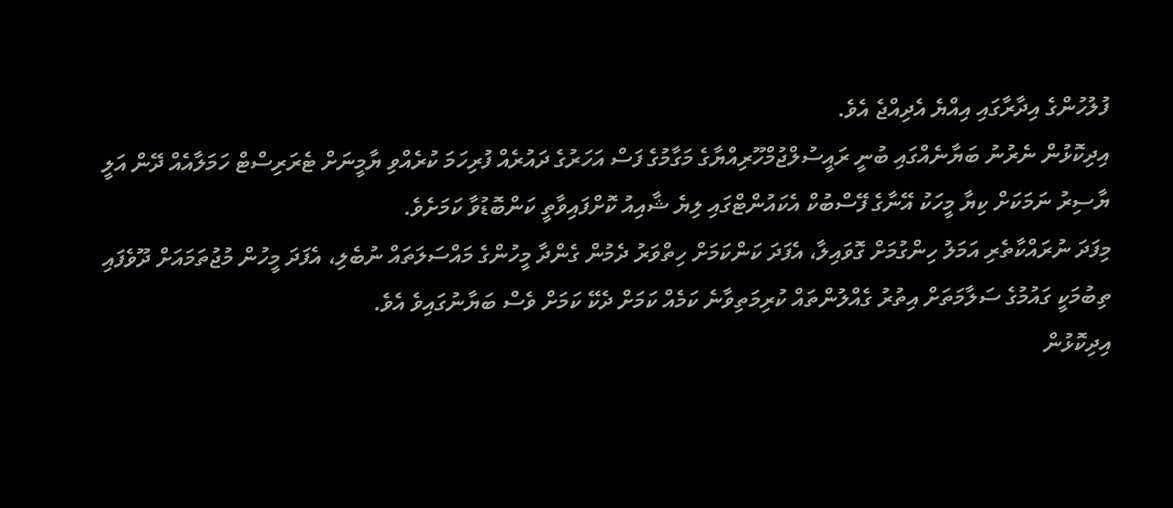ފުލުހުންގެ އިދާރާގައި އިއްޔެ އެދިއްޖެ އެވެ.
އިދިކޮޅުން ނެރުނު ބަޔާނެއްގައި ބުނީ ރައީސުލްޖުމްހޫރިއްޔާގެ މަގާމުގެ ފަސް އަހަރުގެ ދައުރެއް ފުރިހަމަ ކުރެއްވި ޔާމީނަށް ޓެރަރިސްޓް ހަމަލާއެއް ދޭން އަލީ ޔާސިރު ނަމަކަށް ކިޔާ މީހަކު އޭނާގެ ފޭސްބުކް އެކައުންޓްގައި ލިޔެ ޝާއިއު ކޮށްފައިވާތީ ކަންބޮޑުވާ ކަމަށެވެ.
މިފަދަ ނުރައްކާތެރި އަމަލު ހިންގުމަށް ގޮވައިލާ، އެފަދަ ކަންކަމަށް ހިތްވަރު ދެމުން ގެންދާ މީހުންގެ މައްސަލަތައް ނުބެލި، އެފަދަ މީހުން މުޖުތަމައަށް ދޫވެފައި ތިބުމަކީ ގައުމުގެ ސަލާމަތަށް އިތުރު ގެއްލުންތައް ކުރިމަތިވާނެ ކަމެއް ކަމަށް ދެކޭ ކަމަށް ވެސް ބަޔާނުގައިވެ އެވެ.
އިދިކޮޅުން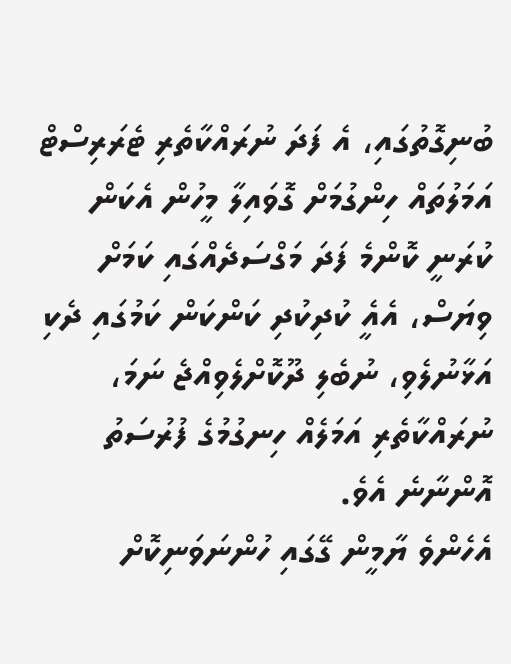ބުނިގޮތުގައި، އެ ފަދަ ނުރައްކާތެރި ޓެރަރިސްޓް އަމަލުތައް ހިންގުމަށް ގޮވައިލާ މީހުން އެކަން ކުރަނީ ކޮންމެ ފަދަ މަގްސަދެއްގައި ކަމަށް ވިޔަސް، އެއެީ ކުދިކުދި ކަންކަން ކަމުގައި ދެކި އަޅާނުލެވި، ނުބެލި ދޫކޮށްލެވިއްޖެ ނަމަ، ނުރައްކާތެރި އަމަލެއް ހިނގުމުގެ ފުރުސަތު އޮންނާނެ އެވެ.
އެހެންވެ ޔާމީން ގޭގައި ހުންނަވަނިކޮށް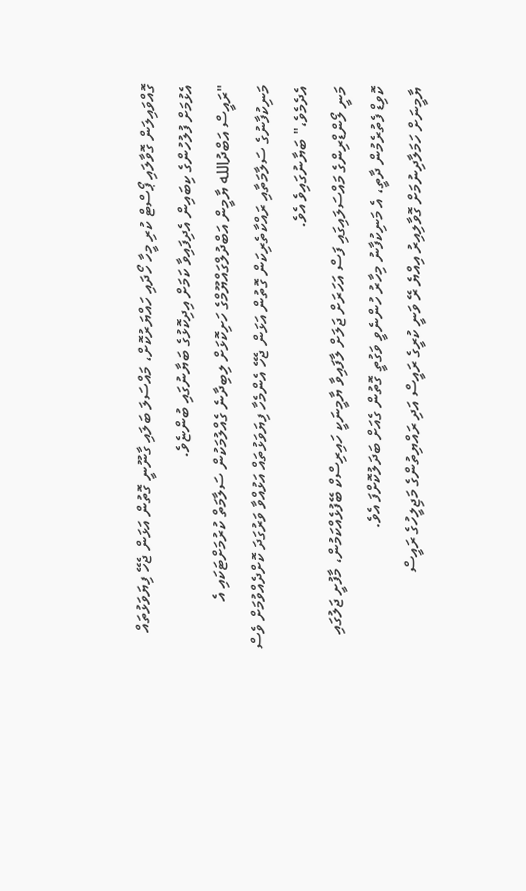ގޮއްވައިލަން ގޮވާލައި ޕޯސްޓް ކުރި މީހާ ހޯދައި ހައްޔަރުކޮށް، މައްސަލަ ބަލައި ގާނޫނީ ގޮތުން އަޅަން ޖެހޭ ފިޔަވަޅުތައް އެޅުމަށް ފުލުހުންގެ ކިބައިން އެދިފައިވާ ކަމަށް އިދިކޮޅުގެ ބަޔާނުގައި ބުންޏެވެ.
"ރައީސް އަބްދުالله ޔާމީން އަބްދުލްގައްޔޫމްގެ ހަށިކޮޅަށް ލިބިދާނެ ގެއްލުމަކުން ސަލާމަތް ކުރުމަށްޓަކައި އެ މަނިކުފާނުގެ ސަލާމަތާއި ރައްކާތެރިކަން ގޮތުން އަޅަން ޖެހޭ އެންމެހާ ފިޔަވަޅުތައް އަޅުއްވާ ވަރުގަދަ ކޮށްދެއްވުމަށް ވެސް އެދެމެވެ،" ބަޔާނުގައިވެ އެވެ.
މަނީ ލޯންޑްރިންގެ މައްސަލައިގައި ފަސް އަހަރަށް ޖަލަށް ލާފައިވާ ޔާމީނަކީ ހައިރިސްކް ބޭފުޅެއްކަމުން، މާފުށީ ޖަލުގައި ކޮވިޑް ފެތުރެމުން ދާތީ، އެ މަނިކުފާނު މިހާރު ހުންނެވީ ވަގުތީ ގޮތުން ގެއަށް ބަދަލުކޮށްފަ އެވެ.
ޔާމީނަށް ހަމަލާދިނުމަށް ގޮވާލިއިރު އިއްޔެ ރޭ ވަނީ ކުރީގެ ރައީސް އަދި ރައްޔިތުންގެ މަޖިލީހުގެ ރައީސް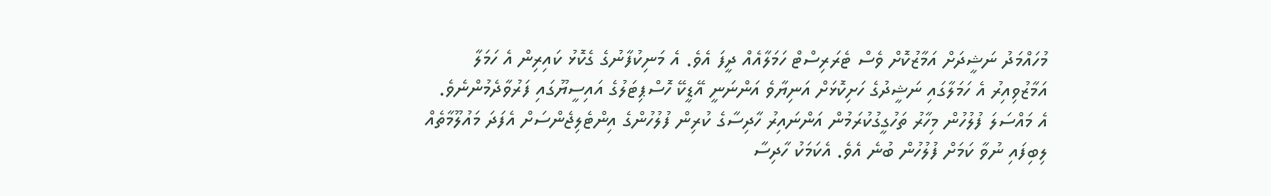މުހައްމަދު ނަޝީދަށް އަމާޒުކޮށް ވެސް ޓެރަރިސްޓް ހަމަލާއެއް ދީފަ އެވެ. އެ މަނިކުފާނުގެ ގެކޮޅު ކައިރިން އެ ހަމަލާ އަމާޒުވިއިރު އެ ހަމަލާގައި ނަޝީދުގެ ހަށިކޮޅަށް އަނިޔާވެ އަންނަނީ އޭޑީކޭ ހޮސްޕިޓަލުގެ އައިސީޔޫގައި ފަރުވާދެމުންނެވެ.
އެ މައްސަލަ ފުލުހުން މިހާރު ތަހުގީގުކުރަމުން އަންނައިރު ހާދިސާގެ ކުރިން ފުލުހުންގެ އިންޓެލިޖެންސަށް އެފަދަ މައުލޫމާތެއް ލިބިފައި ނުވާ ކަމަށް ފުލުހުން ބުނެ އެވެ. އެކަމަކު ހާދިސާ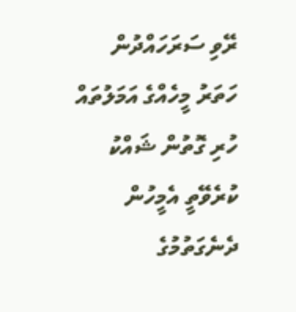ރޭވި ސަރަހައްދުން ހަތަރު މީހެއްގެ އަމަލުތައް ހުރި ގޮތުން ޝައްކު ކުރެވޭތީ އެމީހުން ދެނެގަތުމުގެ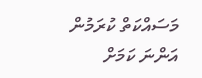މަސައްކަތް ކުރަމުން އަންނަ ކަމަށް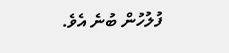ފުލުހުން ބުނެ އެވެ.